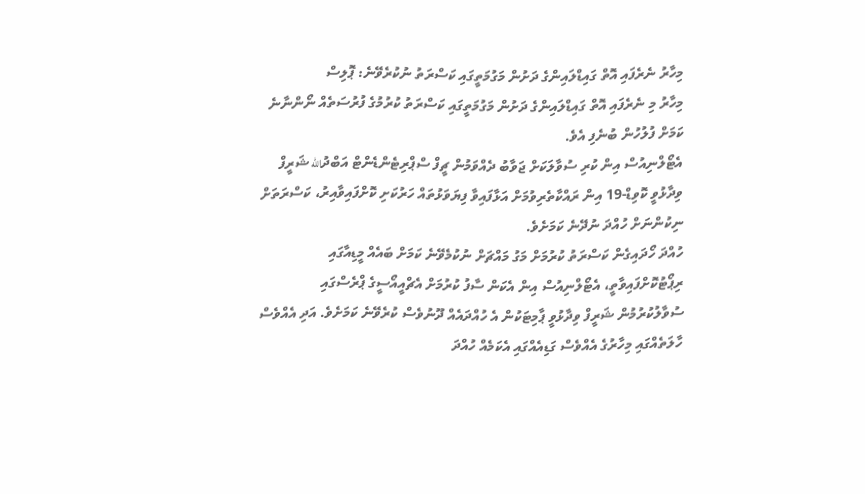މިހާރު ނެރެފައި އޮތް ގައިޑްލައިންގެ ދަށުން މަގުމަތީގައި ކަސްރަތު ނުކުރެވޭނެ: ޕޮލިސް
މިހާރު މި ނެރެފައި އޮތް ގައިޑްލައިންގެ ދަށުން މަގުމަތީގައި ކަސްރަތު ކުރުމުގެ ފުރުސަތެއް ނޯންނާނެ ކަމަށް ފުލުހުން ބުނެފި އެވެ.
އެޓޯލްނިއުސް އިން ކުރި ސުވާލަކަށް ޖަވާބު ދެއްވަމުން ޗީފް ސްޕްރިޓެންޑެންޓް އަބްދުالله ޝަރީފް ވިދާޅުވީ ކޮވިޑް-19 އިން ރައްކާތެރިވުމަށް އަޅާފައިވާ ފިޔަވަޅުތައް ހަރުކަށި ކޮށްފައިވާއިރު، ކަސްރަތަށް ނިކުންނަށް ހުއްދަ ނުދޭނެ ކަމަށެވެ.
ހުއްދަ ހޯދައިގެން ކަސްރަތު ކުރުމަށް މަގު މައްޗަށް ނުކުމެވޭނެ ކަމަށް ބައެއް މީޑިއާގައި ރިޕޯޓުކޮށްފައިވާތީ، އެޓޯލްނިއުސް އިން އެކަން ސާފު ކުރުމަށް އެޗްއީއޯސީގެ ޕްރެސްގައި ސުވާލުކުރުމުން ޝަރީފް ވިދާޅުވީ ޕާމިޓަކުން އެ ހުއްދައެއް ދޫނުވެސް ކުރެވޭނެ ކަމަށެވެ. އަދި އެއްވެސް ހާލަތެއްގައި މިހާރުގެ އެއްވެސް ގަޑިއެއްގައި އެކަމެއް ހުއްދަ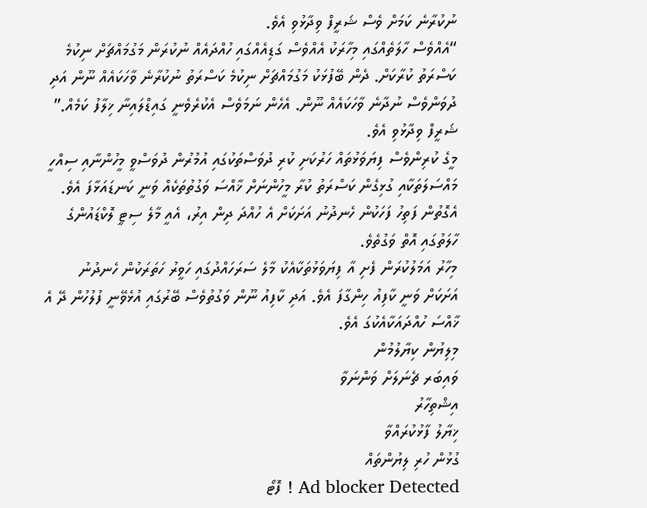ނުކުރާނެ ކަމަށް ވެސް ޝަރީފް ވިދާޅުވި އެވެ.
“އެއްވެސް ހާލަތެއްގައި މިހާރަކު އެއްވެސް ގަޑިއެއްގައި ހުއްދައެއް ނުކުރަން މަގުމައްޗަށް ނިކުމެ ކަސްރަތު ކުރާކަށް. ދެން ބޭފުޅަކު މަގުމައްޗަށް ނިކުމެ ކަސްރަތު ނުކުރާނެ ވާހަކައެއް ނޫން އަދި ދުވަންވެސް ނުދާނެ ވާހަކައެއް ނޫން. އެހެން ނަމަވެސް އެކުރެވެނީ ގައިޑްލައިނާ ޚިލާފު ކަމެއް.” ޝަރީފް ވިދާޅުވި އެވެ.
މީގެ ކުރިންވެސް ފިޔަވަޅުތައް ހަރުކަށި ކުރި ދުވަސްތަކުގައި އުމުރުން ދުވަސްވީ މީހުންނާއި ސިއްހީ މައްސަލަތަކާއި ގުޅިގެން ކަސްރަތު ކުރާ މީހުންނަށް ޚާއްސަ ވަގުތުތަކެއް ވަނީ ކަނޑައަޅާފަ އެވެ.
އެގޮތުން ފަތިހު ފަހަކުން ހެނދުނު އަށަކަށް އެ ހުއްދަ ދިން އިރު، އެއީ މާލެ ސިޓީ ލޮކްޑައުންގެ ހާލަތުގައި އޮތް ވަގުތެވެ.
މިހާރު އަމަލުކުރަން ފެށި އާ ފިޔަވަޅުތަކާއެކު މާލެ ސަރަހައްދުގައި ހަވީރު ހަތަރަކުން ހެނދުނު އަށަކަށް ވަނީ ކާފިއު ހިންގާފަ އެވެ. އަދި ކާފިއު ނޫން ވަގުތުވެސް ބޭރުގައި އުޅެވޭނީ ފުލުހުން ދޭ އެ ޚާއްސަ ހުއްދައަކާއެކުގަ އެވެ.
މިލިޔުން ކިޔާލުމުން
ވައިބަރ ޗެނަލަށް ވަންނަވާ
އިޝްތިހާރު
ޚިޔާލު ފާޅުކުރައްވާ
ގުޅުން ހުރި ލިޔުންތައް
Ad blocker Detected ! ފޮޓޯ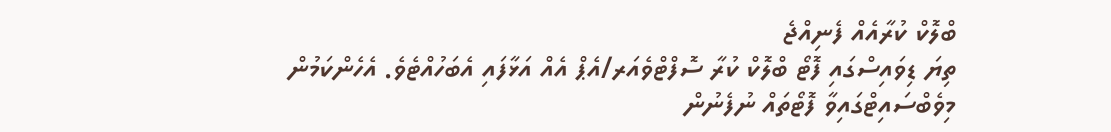ބްލޮކް ކުރާއެއް ފެނިއްޖެ
ތިޔަ ޑިވައިސްގައި ފޮޓޯ ބްލޮކް ކުރާ ސޮފްޓްވެއަރ/އެޕް އެއް އަޅާފައި އެބަހުއްޓެވެ. އެހެންކަމުން މިވެބްސައިޓްގައިވާ ފޮޓޯތައް ނުފެނުން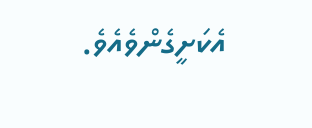އެކަށީގެންވެއެވެ.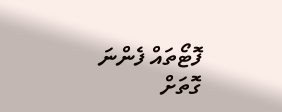ފޮޓޯތައް ފެންނަ ގޮތަށް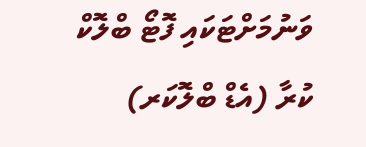ވަނުމަށްޓަކައި ފޮޓޯ ބްލޮކް ކުރާ (އެޑް ބްލޮކަރ)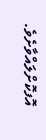އޮފކޮށްލައްވާށެވެ.